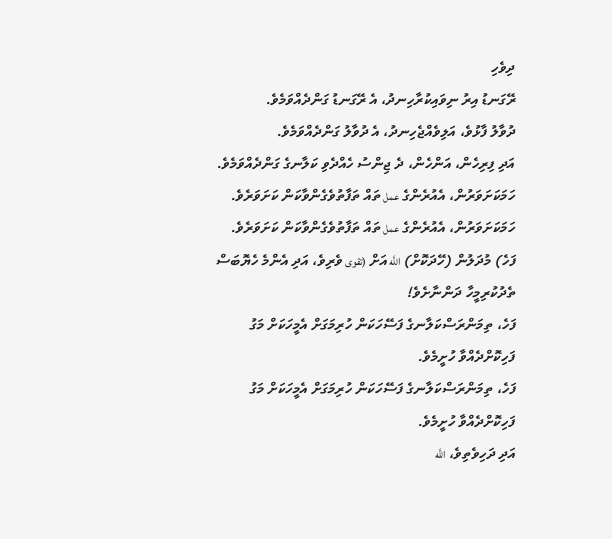ދިވެހި
ރޭގަނޑު އިރު ނިވައިކުރާހިނދު، އެ ރޭގަނޑު ގަންދެއްވަމެވެ.
ދުވާލު ފާޅުވެ، އަލިވެއްޖެހިނދު، އެ ދުވާލު ގަންދެއްވަމެވެ.
އަދި ފިރިހެން، އަންހެން، ދެ ޖިންސު ހެއްދެވި ކަލާނގެ ގަންދެއްވަމެވެ.
ހަމަކަށަވަރުން، އެއުރެންގެ عمل ތައް ތަފާތުވެގެންވާކަން ކަށަވަރެވެ.
ހަމަކަށަވަރުން، އެއުރެންގެ عمل ތައް ތަފާތުވެގެންވާކަން ކަށަވަރެވެ.
ފަހެ) މުދަލުން (ހޭދަކޮށް) اللَّه އަށް (تقوى ވެރިވެ، އަދި އެންމެ ހެޔޮބަސް ތެދުކުރިމީހާ ދަންނާށެވެ!
ފަހެ، ތިމަންރަސްކަލާނގެ ފަސޭހަކަން ހުރިމަގަށް އެމީހަކަށް މަގު ފަހިކޮށްދެއްވާ ހުށީމެވެ.
ފަހެ، ތިމަންރަސްކަލާނގެ ފަސޭހަކަން ހުރިމަގަށް އެމީހަކަށް މަގު ފަހިކޮށްދެއްވާ ހުށީމެވެ.
އަދި ދަހިވެތިވެ، اللَّه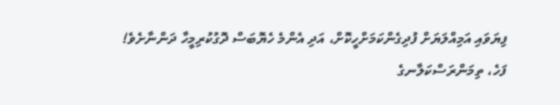ފިޔަވައި އަމިއްލަޔަށް ފުދިގެންކަމަށްހީކޮށް، އަދި އެންމެ ހެޔޮބަސް ދޮގުކުރިމީހާ ދަންނާށެވެ!
ފަހެ، ތިމަންރަސްކަލާނގެ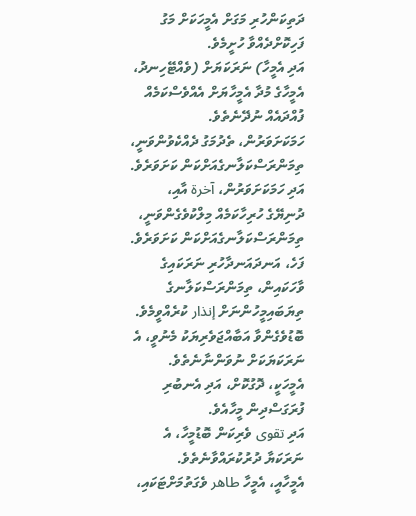ދަތިކަންހުރި މަގަށް އެމީހަކަށް މަގު ފަހިކޮށްދެއްވާ ހުށީމެވެ.
އަދި އެމީހާ) ނަރަކަޔަށް (ވެއްޓޭހިނދު، އެމީހާގެ މުދާ އެމީހާޔަށް އެއްވެސްކަމެއް ފުއްދައެއް ނުދޭނެތެވެ.
ހަމަކަށަވަރުން، ތެދުމަގު ދެއްކެވުންވަނީ، ތިމަންރަސްކަލާނގެއަށްކަން ކަށަވަރެވެ.
އަދި ހަމަކަށަވަރުން، آخرة އާއި، ދުނިޔޭގެ ހުރިހާކަމެއް މިލްކުވެގެންވަނީ، ތިމަންރަސްކަލާނގެއަށްކަން ކަށަވަރެވެ.
ފަހެ، އަނދައަނދާހުރި ނަރަކައިގެ ވާހަކައިން، ތިމަންރަސްކަލާނގެ ތިޔަބައިމީހުންނަށް إنذار ކުރެއްވީމެވެ.
ބޮޑުވެގެންވާ އަބާއްޖަވެރިޔަކު މެނުވީ، އެ ނަރަކަޔަކަށް ނުވަންނާނެތެވެ.
އެމީހަކީ، ދޮގުކޮށް، އަދި އެނބުރި ފުރަގަސްދިން މީހާއެވެ.
އަދި تقوى ވެރިކަން ބޮޑުމީހާ، އެ ނަރަކަޔާ ދުރުކުރައްވާނެތެވެ.
އެމީހާއީ، އެމީހާ طاهر ވެގަތުމަށްޓަކައި،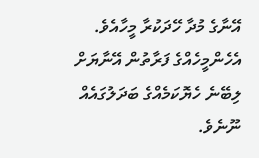އޭނާގެ މުދާ ހޭދަކުރާ މީހާއެވެ.
އެހެންމީހެއްގެ ފަރާތުން އޭނާޔަށް ލިބޭނެ ހެޔޮކަމެއްގެ ބަދަލުގައެއް ނޫނެވެ.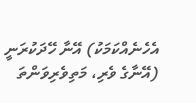އެހެނެއްކަމަކު) އޭނާ ހޭދަކުރަނީ (އޭނާގެ ވެރި، މަތިވެރިވަންތަ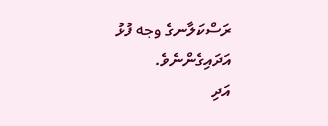ރަސްކަލާނގެ وجه ފުޅު އަދައިގެންނެވެ.
އަދި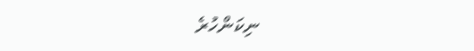ނިކަންހުރެ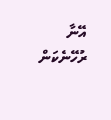އޭނާ ރުހޭނެކަން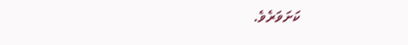ކަށަވަރެވެ.